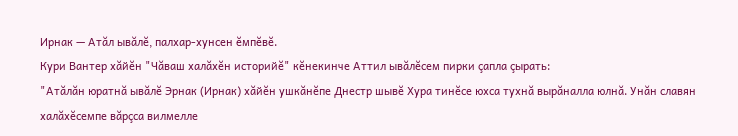Ирнак — Атăл ывăлĕ, палхар-хунсен ĕмпĕвĕ.
Кури Вантер хăйĕн "Чăваш халăхĕн историйĕ" кĕнекинче Аттил ывăлĕсем пирки çапла çырать:
"Атăлăн юратнă ывăлĕ Эрнак (Ирнак) хăйĕн ушкăнĕпе Днестр шывĕ Хура тинĕсе юхса тухнă вырăналла юлнă. Унăн славян халăхĕсемпе вăрçса вилмелле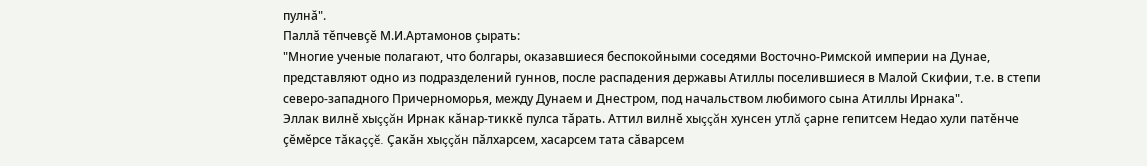пулнă".
Паллă тĕпчевçĕ М.И.Артамонов çырать:
"Многие ученые полагают, что болгары, оказавшиеся беспокойными соседями Восточно-Римской империи на Дунае, представляют одно из подразделений гуннов, после распадения державы Атиллы поселившиеся в Малой Скифии, т.е. в степи северо-западного Причерноморья, между Дунаем и Днестром, под начальством любимого сына Атиллы Ирнака".
Эллак вилнĕ хыççăн Ирнак кăнар-тиккĕ пулса тăрать. Аттил вилнĕ хыççăн хунсен утлă çарне гепитсем Недао хули патĕнче çĕмĕрсе тăкаççĕ. Çакăн хыççăн пăлхарсем, хасарсем тата сăварсем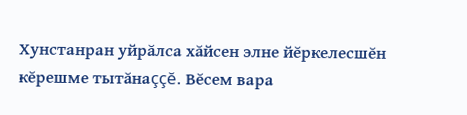Хунстанран уйрăлса хăйсен элне йĕркелесшĕн кĕрешме тытăнаççĕ. Вĕсем вара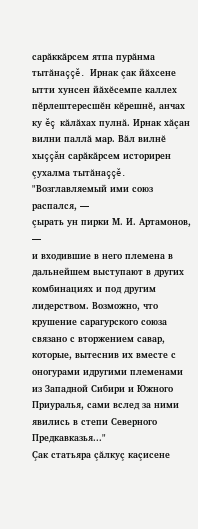сарăккăрсем ятпа пурăнма тытăнаççĕ. Ирнак çак йăхсене ытти хунсен йăхĕсемпе каллех пĕрлештересшĕн кĕрешнĕ, анчах ку ĕç кăлăхах пулнă. Ирнак хăçан вилни паллă мар. Вăл вилнĕ хыççăн сарăкăрсем историрен çухалма тытăнаççĕ.
"Возглавляемый ими союз распался, —
çырать ун пирки М. И. Артамонов, —
и входившие в него племена в дальнейшем выступают в других комбинациях и под другим лидерством. Возможно, что крушение сарагурского союза связано с вторжением савар, которые, вытеснив их вместе с оногурами идругими племенами из Западной Сибири и Южного Приуралья, сами вслед за ними явились в степи Северного Предкавказья..."
Çак статьяра çăлкуç каçисене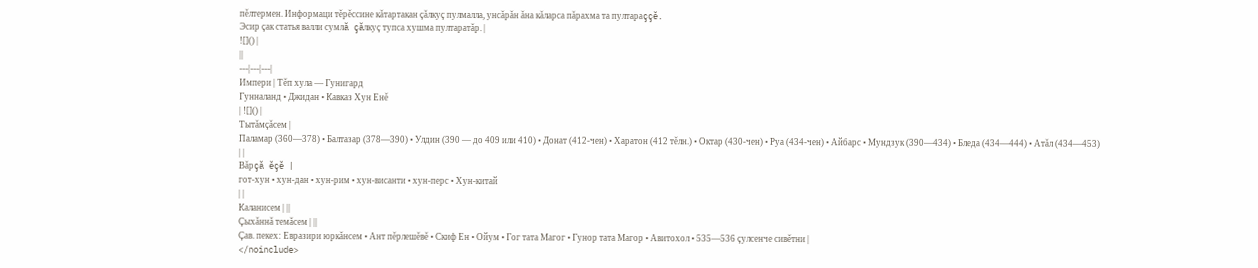пĕлтермен. Информаци тĕрĕссине кăтартакан çăлкуç пулмалла, унсăрăн ăна кăларса пăрахма та пултараççĕ.
Эсир çак статья валли сумлă çăлкуç тупса хушма пултаратăр. |
![]() |
||
---|---|---|
Импери | Тĕп хула — Гунигард
Гунналанд • Джидан • Кавказ Хун Енĕ
| ![]() |
Тытăмçăсем |
Паламар (360—378) • Балтазар (378—390) • Улдин (390 — до 409 или 410) • Донат (412-чен) • Харатон (412 тĕлн.) • Октар (430-чен) • Руа (434-чен) • Айбарс • Мундзук (390—434) • Бледа (434—444) • Атăл (434—453)
| |
Вăрçă ĕçĕ |
гот-хун • хун-дан • хун-рим • хун-висанти • хун-перс • Хун-китай
| |
Каланисем | ||
Çыхăннă темăсем | ||
Çав. пекех: Евразири юркăнсем • Ант пĕрлешĕвĕ • Скиф Ен • Ойум • Гог тата Магог • Гунор тата Магор • Авитохол • 535—536 çулсенче сивĕтни |
</noinclude>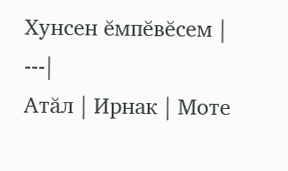Хунсен ĕмпĕвĕсем |
---|
Атăл | Ирнак | Моте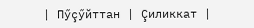| Пӳçӳйттан | Çиликкат |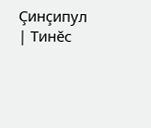Çинçипул | Тинĕс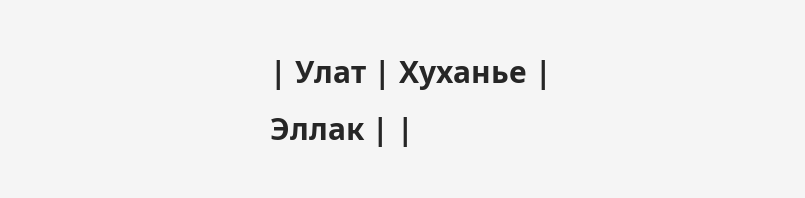| Улат | Хуханье | Эллак | |